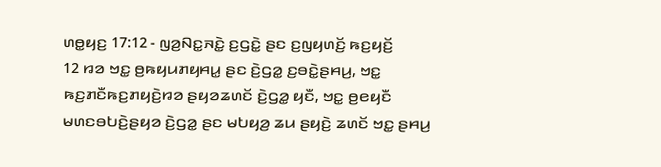ꤛꤥ꤭ꤟꤢ꤬ 17:12 - ꤜꤤ꤬ꤡꤢ꤭ꤏꤢꤧ꤭ ꤢ꤬ꤞꤢꤧ꤭ ꤔꤢ ꤢ꤬ꤜꤟꤛꤢꤩ꤬ ꤒꤢ꤬ꤟꤢꤩ꤬
12 ꤙꤤ ꤠꤢ꤭ ꤥ꤬ꤒꤟꤣꤊꤟꤌꤣ꤭ ꤔꤢ ꤢꤧ꤬ꤞꤤ꤭ ꤢ꤬ꤋꤢꤧ꤭ꤔꤌꤣ꤬, ꤠꤢ꤭ ꤒꤢ꤬ꤊꤢꤪꤒꤢ꤬ꤊꤟꤢꤧ꤬ꤙꤤ ꤔꤟꤤꤘꤛꤢꤩ ꤢꤧ꤬ꤞꤤ꤭ ꤟꤢꤪ, ꤠꤢ꤭ ꤥ꤬ꤕꤟꤢꤪ ꤗꤛꤢꤋꤝꤢꤧ꤬ꤔꤟꤤ ꤢꤧ꤬ꤞꤤ꤭ ꤔꤢ ꤗꤝꤟꤤ꤬ ꤘꤣ ꤔꤟꤢꤧ꤬ ꤘꤛꤢꤩ ꤠꤢ꤭ ꤔꤌꤣ꤬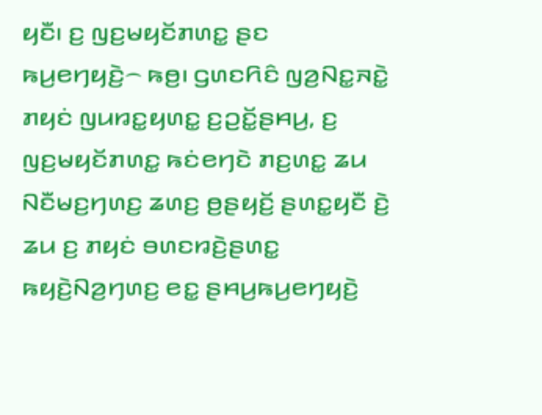ꤟꤢꤪ꤯ ꤢ꤬ ꤜꤢ꤬ꤗꤟꤢꤩꤊꤛꤢ꤭ ꤔꤢ ꤒꤣ꤬ꤕꤚꤟꤢꤧ꤬꤮ ꤒꤥ꤬꤯ ꤞꤛꤢꤖꤢꤨ ꤜꤤ꤬ꤡꤢ꤭ꤏꤢꤧ꤭ ꤊꤟꤢꤦ ꤜꤣꤙꤢ꤭ꤟꤛꤢ꤭ ꤢ꤬ꤑꤢꤩ꤭ꤔꤌꤣ꤬, ꤢ꤬ ꤜꤢ꤬ꤗꤟꤢꤩꤊꤛꤢ꤭ ꤒꤢꤦꤕꤚꤢꤧ ꤊꤢ꤬ꤛꤢ꤭ ꤘꤣ ꤡꤢꤪꤗꤢ꤬ꤚꤛꤢ꤬ ꤘꤛꤢ꤬ ꤥ꤬ꤔꤟꤢꤩ꤬ ꤔꤛꤢ꤭ꤟꤢꤪ ꤢꤧ꤬ ꤘꤣ ꤢ꤬ ꤊꤟꤢꤦ ꤋꤛꤢꤙꤢꤧ꤬ꤔꤛꤢ꤭ ꤒꤟꤢꤧ꤬ꤡꤤ꤬ꤚꤛꤢ꤬ ꤕꤢ꤭ ꤔꤌꤣ꤬ꤒꤣ꤬ꤕꤚꤟꤢꤧ꤬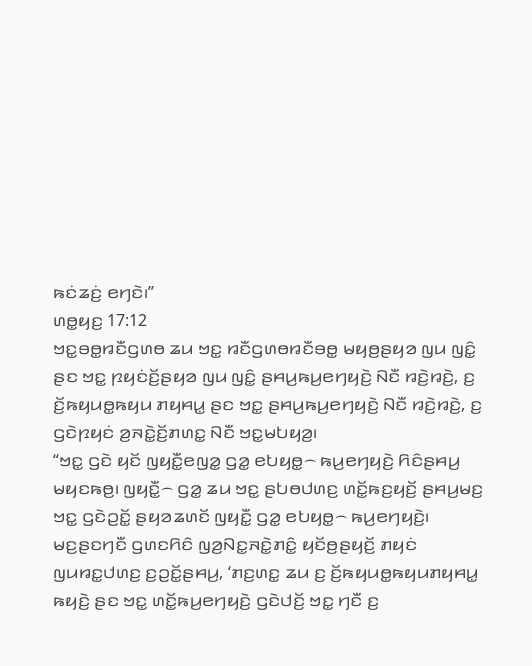ꤒꤢꤦꤘꤢꤦ꤬ ꤕꤚꤢꤧ꤯”
ꤛꤥ꤭ꤟꤢ꤬ 17:12
ꤠꤢ꤭ꤋꤥ꤭ꤙꤢꤪꤞꤛꤥ ꤘꤣ ꤠꤢ꤭ ꤙꤢꤪꤞꤛꤥꤙꤢꤪꤋꤥ꤭ ꤗꤟꤥ꤬ꤔꤟꤤ ꤜꤣ ꤜꤢꤨ꤭ ꤔꤢ ꤠꤢ꤭ ꤐꤟꤢꤦꤢꤩ꤬ꤔꤟꤤ ꤜꤣ ꤜꤢꤨ꤭ ꤔꤌꤣ꤬ꤒꤣ꤬ꤕꤚꤟꤢꤧ꤬ ꤡꤢꤪ ꤙꤢꤧ꤬ꤙꤢꤧ꤬, ꤢ꤬ ꤢꤩ꤬ꤒꤟꤣꤥ꤭ꤒꤟꤣ ꤊꤟꤌꤣ꤭ ꤔꤢ ꤠꤢ꤭ ꤔꤌꤣ꤬ꤒꤣ꤬ꤕꤚꤟꤢꤧ꤬ ꤡꤢꤪ ꤙꤢꤧ꤬ꤙꤢꤧ꤬, ꤢ꤬ ꤞꤢꤧꤐꤟꤢꤦ ꤤ꤬ꤏꤢꤧ꤭ꤢꤩ꤬ꤊꤛꤢ꤭ ꤡꤢꤪ ꤠꤢ꤭ꤗꤝꤟꤤ꤬꤯
“ꤠꤢ꤭ ꤞꤢꤧ ꤟꤢꤩ ꤜꤟꤢꤪ꤭ꤕꤜꤤ꤭ ꤞꤤ꤭ ꤕꤝꤟꤥ꤭꤮ ꤒꤣ꤬ꤕꤚꤟꤢꤧ꤬ ꤖꤢꤨꤔꤌꤣ꤬ ꤗꤟꤢꤒꤥ꤬꤯ ꤜꤟꤢꤪ꤭꤮ ꤞꤤ꤭ ꤘꤣ ꤠꤢ꤭ ꤔꤝꤥꤓꤛꤢ꤬ ꤛꤢꤩ꤭ꤒꤢ꤬ꤟꤢꤩ꤬ ꤔꤌꤣ꤬ꤗꤢ꤬ ꤠꤢ꤭ ꤞꤢꤧꤑꤢꤩ꤭ ꤔꤟꤤꤘꤛꤢꤩ ꤜꤟꤢꤪ꤭ ꤞꤤ꤭ ꤕꤝꤟꤥ꤭꤮ ꤒꤣ꤬ꤕꤚꤟꤢꤧ꤬꤯ ꤗꤢ꤬ꤔꤢꤚꤢꤪ ꤞꤛꤢꤖꤢꤨ ꤜꤤ꤬ꤡꤢ꤭ꤏꤢꤧ꤭ꤊꤢꤨ꤭ ꤟꤢꤩꤥ꤬ꤔꤟꤢꤩ꤬ ꤊꤟꤢꤦ ꤜꤣꤙꤢ꤭ꤓꤛꤢ꤬ ꤢ꤬ꤑꤢꤩ꤭ꤔꤌꤣ꤬, ‘ꤊꤢ꤬ꤛꤢ꤭ ꤘꤣ ꤢ꤬ ꤢꤩ꤬ꤒꤟꤣꤥ꤭ꤒꤟꤣꤊꤟꤌꤣ꤭ ꤒꤟꤢꤧ꤬ ꤔꤢ ꤠꤢ꤭ ꤛꤢꤩ꤭ꤒꤣ꤬ꤕꤚꤟꤢꤧ꤬ ꤞꤢꤧꤓꤢꤩ꤬ ꤠꤢ꤭ ꤚꤢꤪ ꤢ꤬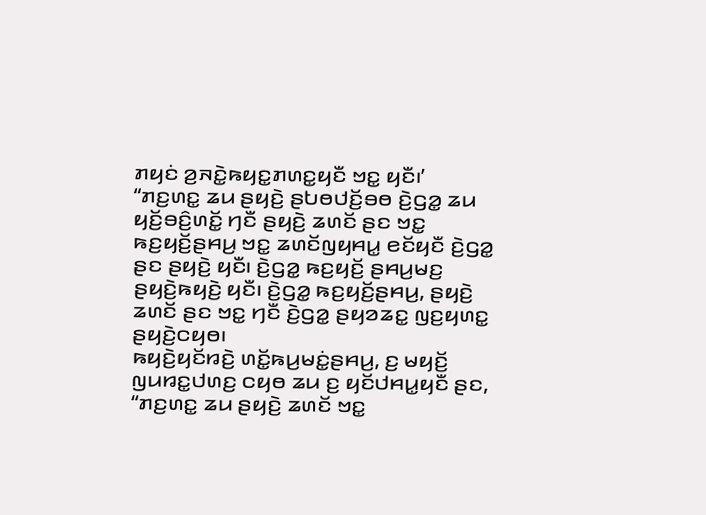ꤊꤟꤢꤦ ꤤ꤬ꤏꤢꤧ꤭ꤒꤟꤢ꤭ꤊꤛꤢ꤭ꤟꤢꤪ ꤠꤢ꤭ ꤟꤢꤪ꤯’
“ꤊꤢ꤬ꤛꤢ꤭ ꤘꤣ ꤔꤟꤢꤧ꤬ ꤔꤝꤥꤓꤢꤩ꤬ꤋꤥ ꤢꤧ꤬ꤞꤤ꤭ ꤘꤣ ꤟꤢꤩ꤬ꤋꤢꤨ꤬ꤛꤢꤩ꤭ ꤚꤢꤪ ꤔꤟꤢꤧ꤬ ꤘꤛꤢꤩ ꤔꤢ ꤠꤢ꤭ ꤒꤢ꤬ꤟꤢꤩ꤬ꤔꤌꤣ꤬ ꤠꤢ꤭ ꤘꤛꤢꤩꤜꤟꤌꤣ꤭ ꤕꤢꤩꤟꤢꤪ ꤢꤧ꤬ꤞꤤ꤭ ꤔꤢ ꤔꤟꤢꤧ꤬ ꤟꤢꤪ꤯ ꤢꤧ꤬ꤞꤤ꤭ ꤒꤢ꤬ꤟꤢꤩ꤬ ꤔꤌꤣ꤬ꤗꤢ꤬ ꤔꤟꤢꤧ꤬ꤒꤟꤢꤧ꤬ ꤟꤢꤪ꤯ ꤢꤧ꤬ꤞꤤ꤭ ꤒꤢ꤬ꤟꤢꤩ꤬ꤔꤌꤣ꤬, ꤔꤟꤢꤧ꤬ ꤘꤛꤢꤩ ꤔꤢ ꤠꤢ꤭ ꤚꤢꤪ ꤢꤧ꤬ꤞꤤ꤭ ꤔꤟꤤꤘꤢ꤭ ꤜꤢ꤬ꤟꤛꤢ꤭ ꤔꤟꤢꤧ꤬ꤍꤟꤥ꤯
ꤒꤟꤢꤧ꤬ꤟꤢꤩꤙꤢꤧ꤬ ꤛꤢꤩ꤭ꤒꤣ꤬ꤗꤢꤦ꤭ꤔꤌꤣ꤬, ꤢ꤬ ꤗꤟꤢꤩ꤬ ꤜꤣꤙꤢ꤭ꤓꤛꤢ꤬ ꤍꤟꤥ ꤘꤣ ꤢ꤬ ꤟꤢꤩꤓꤌꤣ꤭ꤟꤢꤪ ꤔꤢ, “ꤊꤢ꤬ꤛꤢ꤭ ꤘꤣ ꤔꤟꤢꤧ꤬ ꤘꤛꤢꤩ ꤠꤢ꤭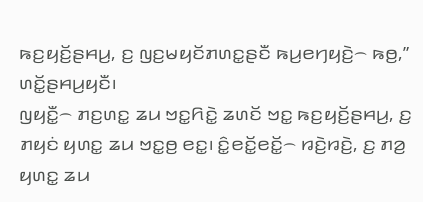ꤒꤢ꤬ꤟꤢꤩ꤬ꤔꤌꤣ꤬, ꤢ꤬ ꤜꤢ꤬ꤗꤟꤢꤩꤊꤛꤢ꤭ꤔꤢꤪ ꤒꤣ꤬ꤕꤚꤟꤢꤧ꤬꤮ ꤒꤥ꤬,” ꤛꤢꤩ꤭ꤔꤌꤣ꤬ꤟꤢꤪ꤯
ꤜꤟꤢꤪ꤭꤮ ꤊꤢ꤬ꤛꤢ꤭ ꤘꤣ ꤠꤢ꤭ꤖꤢꤧ꤭ ꤘꤛꤢꤩ ꤠꤢ꤭ ꤒꤢ꤬ꤟꤢꤩ꤬ꤔꤌꤣ꤬, ꤢ꤬ ꤊꤟꤢꤦ ꤟꤛꤢ꤭ ꤘꤣ ꤠꤢ꤭ꤥ꤬ ꤕꤢ꤭꤯ ꤢꤨ꤭ꤕꤢꤩ꤭ꤕꤢꤩ꤭꤮ ꤙꤢꤧ꤬ꤙꤢꤧ꤬, ꤢ꤬ ꤊꤤ꤬ ꤟꤛꤢ꤭ ꤘꤣ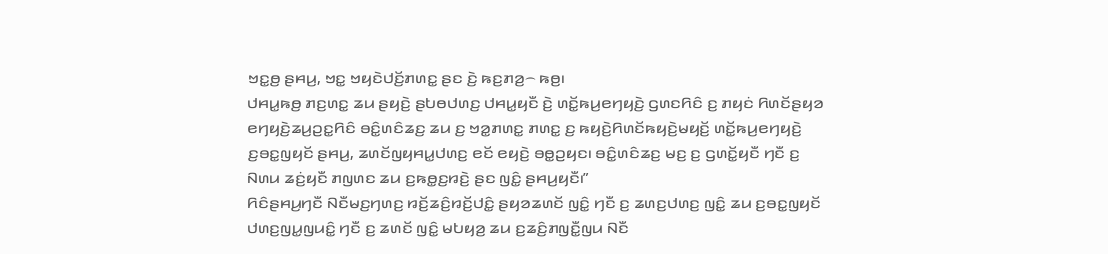ꤠꤢ꤭ꤥ꤬ ꤔꤌꤣ꤬, ꤠꤢ꤭ ꤠꤟꤢꤧꤓꤢꤩ꤬ꤊꤛꤢ꤭ ꤔꤢ ꤢꤧ꤬ ꤒꤢ꤬ꤊꤤ꤬꤮ ꤒꤥ꤬꤯
ꤓꤌꤣ꤭ꤒꤥ꤬ ꤊꤢ꤬ꤛꤢ꤭ ꤘꤣ ꤔꤟꤢꤧ꤬ ꤔꤝꤥꤓꤛꤢ꤬ ꤓꤌꤣ꤭ꤟꤢꤪ ꤢꤧ꤬ ꤛꤢꤩ꤭ꤒꤣ꤬ꤕꤚꤟꤢꤧ꤬ ꤞꤛꤢꤖꤢꤨ ꤢ꤬ ꤊꤟꤢꤦ ꤖꤛꤢꤩꤔꤟꤤ ꤕꤚꤟꤢꤧ꤬ꤘꤣ꤬ꤑꤢ꤭ꤖꤢꤨ ꤋꤢꤨ꤭ꤛꤢꤨꤘꤢ꤬ ꤘꤣ ꤢ꤬ ꤠꤤ꤭ꤊꤛꤢ꤭ ꤊꤛꤢ꤭ ꤢ꤬ ꤒꤟꤢꤧ꤬ꤖꤛꤢꤩꤒꤟꤢꤧ꤬ꤗꤟꤢꤩ꤬ ꤛꤢꤩ꤭ꤒꤣ꤬ꤕꤚꤟꤢꤧ꤬ ꤢ꤬ꤋꤢ꤭ꤜꤟꤢꤩ ꤔꤌꤣ꤬, ꤘꤛꤢꤩꤜꤟꤌꤣ꤭ꤓꤛꤢ꤬ ꤕꤢꤩ ꤕꤟꤢꤧ꤬ ꤋꤥ꤭ꤑꤟꤢ꤯ ꤋꤢꤨ꤭ꤛꤢꤨꤘꤢ꤬ ꤗꤢ꤬ ꤢ꤬ ꤞꤛꤢꤩ꤭ꤟꤢꤪ ꤚꤢꤪ ꤢ꤬ ꤡꤛꤣ ꤘꤢꤦ꤬ꤟꤢꤪ ꤊꤜꤛꤢ ꤘꤣ ꤢ꤬ꤒꤥ꤭ꤢ꤬ꤙꤢꤧ꤬ ꤔꤢ ꤜꤢꤨ꤭ ꤔꤌꤣ꤬ꤟꤢꤪ꤯”
ꤖꤢꤨꤔꤌꤣ꤬ꤚꤢꤪ ꤡꤢꤪꤗꤢ꤬ꤚꤛꤢ꤬ ꤙꤢꤩ꤬ꤘꤢꤨ꤬ꤙꤢꤩ꤬ꤓꤢꤨ꤭ ꤔꤟꤤꤘꤛꤢꤩ ꤜꤢꤨ꤭ ꤚꤢꤪ ꤢ꤬ ꤘꤛꤢ꤬ꤓꤛꤢ꤬ ꤜꤢꤨ꤭ ꤘꤣ ꤢ꤬ꤋꤢ꤭ꤜꤟꤢꤩ ꤓꤛꤢ꤬ꤜꤣ꤭ꤜꤣꤢꤨ꤭ ꤚꤢꤪ ꤢ꤬ ꤘꤛꤢꤩ ꤜꤢꤨ꤭ ꤗꤝꤟꤤ꤬ ꤘꤣ ꤢ꤬ꤘꤢꤨ꤬ꤊꤜꤢꤪ꤭ꤜꤣ ꤡꤢꤪ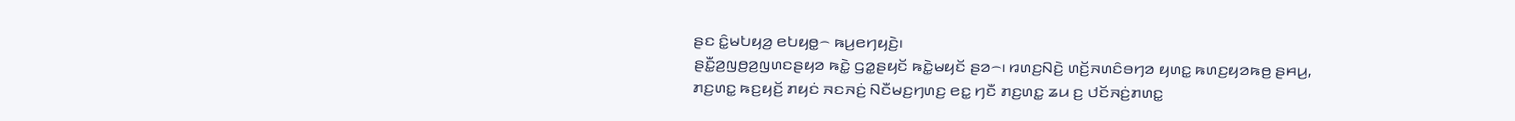ꤔꤢ ꤢꤨ꤭ꤗꤝꤟꤤ꤬ ꤕꤝꤟꤥ꤭꤮ ꤒꤣ꤬ꤕꤚꤟꤢꤧ꤬꤯
ꤔꤢꤪ꤭ꤤ꤬ꤜꤥ꤬ꤤ꤬ꤜꤛꤢꤔꤟꤤ ꤒꤢꤧ꤭ ꤞꤤ꤭ꤔꤟꤢꤩ ꤒꤢꤧ꤭ꤗꤟꤢꤩ ꤔꤤ꤮꤯ ꤙꤛꤢ꤬ꤡꤢꤧ꤬ ꤛꤢꤩ꤬ꤏꤛꤢꤨꤋꤚꤤ ꤟꤛꤢ꤭ ꤒꤛꤢ꤬ꤟꤤꤒꤥ꤬ ꤔꤌꤣ꤬, ꤊꤢ꤬ꤛꤢ꤭ ꤒꤢ꤬ꤟꤢꤩ꤬ ꤊꤟꤢꤦ ꤏꤢꤏꤢꤦ꤬ ꤡꤢꤪꤗꤢ꤬ꤚꤛꤢ꤬ ꤕꤢ꤭ ꤚꤢꤪ ꤊꤢ꤬ꤛꤢ꤭ ꤘꤣ ꤢ꤬ ꤓꤢꤩꤏꤢꤦ꤬ꤊꤛꤢ꤭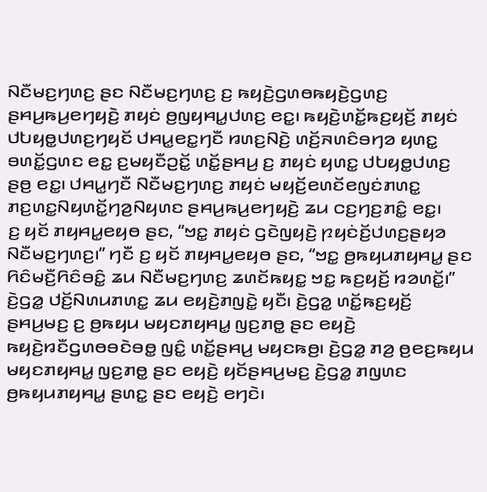ꤡꤢꤪꤗꤢ꤬ꤚꤛꤢ꤬ ꤔꤢ ꤡꤢꤪꤗꤢ꤬ꤚꤛꤢ꤬ ꤢ꤬ ꤒꤟꤢꤧ꤬ꤞꤛꤥꤒꤟꤢꤧ꤬ꤞꤛꤢ꤬ ꤔꤌꤣ꤬ꤒꤣ꤬ꤕꤚꤟꤢꤧ꤬ ꤊꤟꤢꤦ ꤥ꤬ꤜꤟꤌꤣ꤭ꤓꤛꤢ꤬ ꤕꤢ꤭꤯ ꤒꤟꤢꤧ꤬ꤛꤢꤩ꤭ꤒꤢ꤬ꤟꤢꤩ꤬ ꤊꤟꤢꤦ ꤓꤝꤟꤥ꤭ꤓꤛꤢ꤬ꤚꤟꤢꤩ ꤓꤌꤣ꤭ꤕꤢ꤭ꤚꤢꤪ ꤙꤛꤢ꤬ꤡꤢꤧ꤬ ꤛꤢꤩ꤬ꤏꤛꤢꤨꤋꤚꤤ ꤟꤛꤢ꤭ ꤋꤛꤢꤩ꤭ꤞꤛꤢ ꤕꤢ꤭ ꤢ꤬ꤗꤟꤢꤪꤑꤢꤩ꤭ ꤛꤢꤩ꤭ꤔꤌꤣ꤬ ꤢ꤬ ꤊꤟꤢꤦ ꤟꤛꤢ꤭ ꤓꤝꤟꤥ꤭ꤓꤛꤢ꤬ ꤔꤥ꤬ ꤕꤢ꤭꤯ ꤓꤌꤣ꤭ꤚꤢꤪ ꤡꤢꤪꤗꤢ꤬ꤚꤛꤢ꤬ ꤊꤟꤢꤦ ꤗꤟꤢꤩ꤬ꤕꤛꤢꤩꤕꤜꤢꤦꤊꤛꤢ꤭ ꤊꤢ꤬ꤛꤢ꤭ꤡꤟꤛꤢꤩ꤭ꤚꤤ꤬ꤡꤟꤛꤢ ꤔꤌꤣ꤬ꤒꤣ꤬ꤕꤚꤟꤢꤧ꤬ ꤘꤣ ꤍꤢ꤬ꤚꤢ꤬ꤊꤢꤨ꤭ ꤕꤢ꤭꤯
ꤢ꤬ ꤟꤢꤩ ꤊꤟꤌꤣ꤭ꤕꤟꤥ ꤔꤢ, “ꤠꤢ꤭ ꤊꤟꤢꤦ ꤞꤢꤧꤜꤟꤢꤧ꤬ ꤐꤟꤢꤦꤢꤩ꤬ꤓꤛꤢ꤬ꤔꤟꤤ ꤡꤢꤪꤗꤢ꤬ꤚꤛꤢ꤬꤯” ꤚꤢꤪ ꤢ꤬ ꤟꤢꤩ ꤊꤟꤌꤣ꤭ꤕꤟꤥ ꤔꤢ, “ꤠꤢ꤭ ꤥ꤬ꤒꤟꤣꤊꤟꤌꤣ꤭ ꤔꤢ ꤖꤢꤨꤗꤢꤪ꤬ꤖꤢꤨꤋꤢꤨ꤭ ꤘꤣ ꤡꤢꤪꤗꤢ꤬ꤚꤛꤢ꤬ ꤘꤛꤢꤩꤒꤟꤢ꤭ ꤠꤢ꤭ ꤒꤢ꤬ꤟꤢꤩ꤬ ꤙꤤꤛꤢꤩ꤭꤯”
ꤢꤧ꤬ꤞꤤ꤭ ꤓꤢꤩ꤬ꤡꤛꤣꤊꤛꤢ꤭ ꤘꤣ ꤕꤟꤢꤧ꤬ꤊꤜꤢꤧ꤭ ꤟꤢꤪ꤯ ꤢꤧ꤬ꤞꤤ꤭ ꤛꤢꤩ꤭ꤒꤢ꤬ꤟꤢꤩ꤬ ꤔꤌꤣ꤬ꤗꤢ꤬ ꤢ꤬ ꤥ꤬ꤒꤟꤣ ꤗꤟꤢꤊꤟꤌꤣ꤭ ꤜꤢ꤬ꤊꤥ꤭ ꤔꤢ ꤕꤟꤢꤧ꤬ ꤒꤟꤢꤧ꤬ꤙꤢꤪꤞꤛꤥꤋꤢꤧꤋꤥ꤭ ꤜꤢꤨ꤭ ꤛꤢꤩ꤭ꤔꤌꤣ꤬ ꤗꤟꤢꤒꤥ꤬꤯ ꤢꤧ꤬ꤞꤤ꤭ ꤊꤤ꤬ ꤥ꤬ꤕꤢ꤬ꤒꤟꤣ ꤗꤟꤢꤊꤟꤌꤣ꤭ ꤜꤢ꤬ꤊꤥ꤭ ꤔꤢ ꤕꤟꤢꤧ꤬ ꤟꤢꤩꤔꤌꤣ꤬ꤗꤢ꤬ ꤢꤧ꤬ꤞꤤ꤭ ꤊꤜꤛꤢ ꤥ꤬ꤒꤟꤣꤊꤟꤌꤣ꤭ ꤔꤛꤢ꤭ ꤔꤢ ꤕꤟꤢꤧ꤬ ꤕꤚꤢꤧ꤯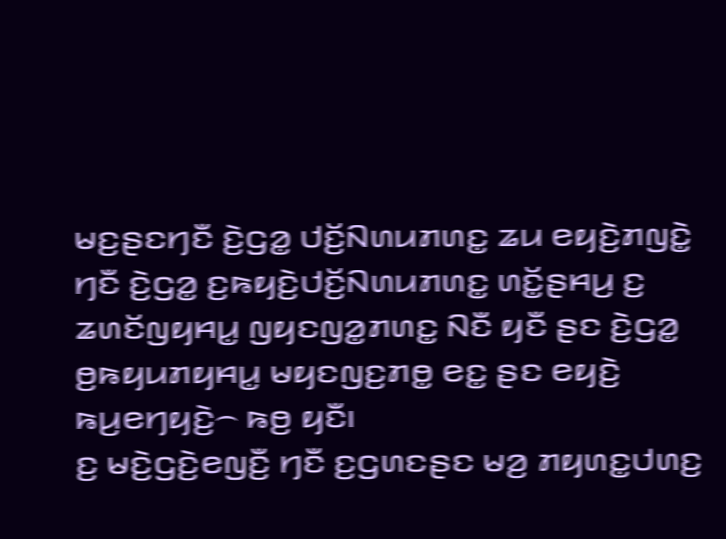ꤗꤢ꤬ꤔꤢꤚꤢꤪ ꤢꤧ꤬ꤞꤤ꤭ ꤓꤢꤩ꤬ꤡꤛꤣꤊꤛꤢ꤭ ꤘꤣ ꤕꤟꤢꤧ꤬ꤊꤜꤢꤧ꤭ ꤚꤢꤪ ꤢꤧ꤬ꤞꤤ꤭ ꤢ꤬ꤒꤟꤢꤧ꤬ꤓꤢꤩ꤬ꤡꤛꤣꤊꤛꤢ꤭ ꤛꤢꤩ꤭ꤔꤌꤣ꤬ ꤢ꤬ ꤘꤛꤢꤩꤜꤟꤌꤣ꤭ ꤜꤟꤢꤜꤤ꤭ꤊꤛꤢ꤭ ꤡꤢꤪ ꤟꤢꤪ ꤔꤢ ꤢꤧ꤬ꤞꤤ꤭ ꤥ꤬ꤒꤟꤣꤊꤟꤌꤣ꤭ ꤗꤟꤢꤜꤢ꤬ꤊꤥ꤭ ꤕꤢ꤭ ꤔꤢ ꤕꤟꤢꤧ꤬ ꤒꤣ꤬ꤕꤚꤟꤢꤧ꤬꤮ ꤒꤥ꤬ ꤟꤢꤪ꤯
ꤢ꤬ ꤗꤢꤧ꤬ꤞꤢꤧ꤬ꤕꤜꤢꤪ꤬ ꤚꤢꤪ ꤢ꤬ꤞꤛꤢꤔꤢ ꤗꤤ꤬ ꤊꤟꤛꤢ꤭ꤓꤛꤢ꤬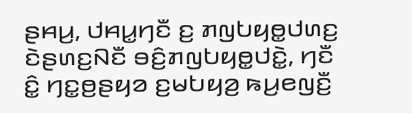ꤔꤌꤣ꤬, ꤓꤌꤣ꤭ꤚꤢꤪ ꤢ꤬ ꤊꤜꤝꤟꤥ꤭ꤓꤛꤢ꤬ ꤢꤧꤔꤛꤢ꤬ꤡꤢꤪ ꤋꤢꤨ꤬ꤊꤜꤝꤟꤥ꤭ꤓꤢꤧ꤭, ꤚꤢꤪ ꤢꤨ꤭ ꤚꤢ꤭ꤥ꤬ꤔꤟꤤ ꤢ꤬ꤗꤝꤟꤤ꤬ ꤒꤣ꤬ꤕꤜꤢꤪ꤬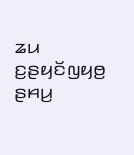ꤘꤣ ꤢ꤬ꤔꤟꤢꤩꤜꤟꤥ꤬ ꤔꤌꤣ꤬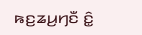ꤒꤢ꤬ꤘꤣ꤬ꤚꤢꤪ ꤢꤨ꤭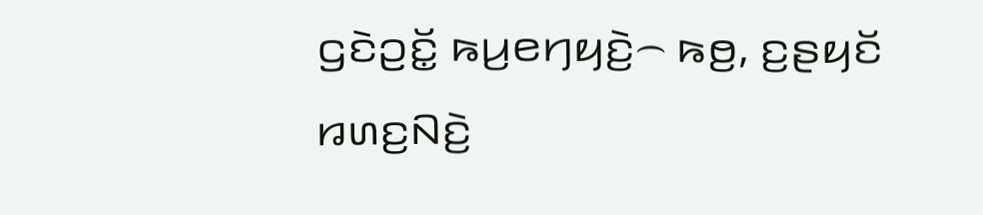ꤞꤢꤧꤑꤢꤩ꤭ ꤒꤣ꤬ꤕꤚꤟꤢꤧ꤬꤮ ꤒꤥ꤬, ꤢ꤬ꤔꤟꤢꤩ ꤙꤛꤢ꤬ꤡꤢꤧ꤬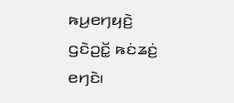ꤒꤣ꤬ꤕꤚꤟꤢꤧ꤬ ꤞꤢꤧꤑꤢꤩ꤭ ꤒꤢꤦꤘꤢꤦ꤬ ꤕꤚꤢꤧ꤯